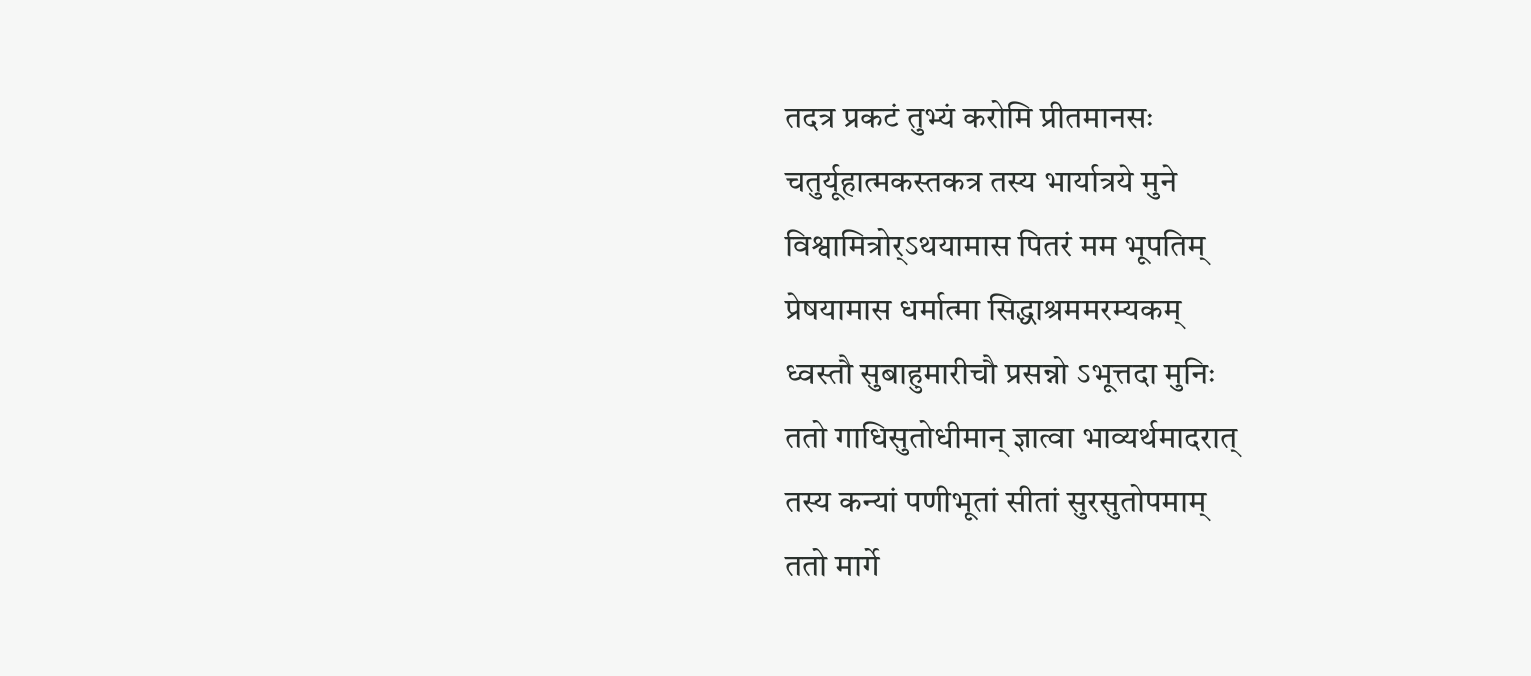तदत्र प्रकटं तुभ्यं करोमि प्रीतमानसः
चतुर्यूहात्मकस्तकत्र तस्य भार्यात्रये मुने
विश्वामित्रोर्ऽथयामास पितरं मम भूपतिम्
प्रेषयामास धर्मात्मा सिद्धाश्रममरम्यकम्
ध्वस्तौ सुबाहुमारीचौ प्रसन्नो ऽभूत्तदा मुनिः
ततो गाधिसुतोधीमान् ज्ञात्वा भाव्यर्थमादरात्
तस्य कन्यां पणीभूतां सीतां सुरसुतोपमाम्
ततो मार्गे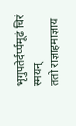भृगुपतेर्दर्प्पमूढं चिरं स्मयन्
ततो राज्ञाहमाज्ञाय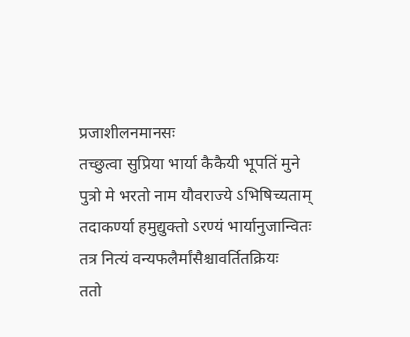प्रजाशीलनमानसः
तच्छुत्वा सुप्रिया भार्या कैकैयी भूपतिं मुने
पुत्रो मे भरतो नाम यौवराज्ये ऽभिषिच्यताम्
तदाकर्ण्या हमुद्युक्तो ऽरण्यं भार्यानुजान्वितः
तत्र नित्यं वन्यफलैर्मांसैश्चावर्तितक्रियः
ततो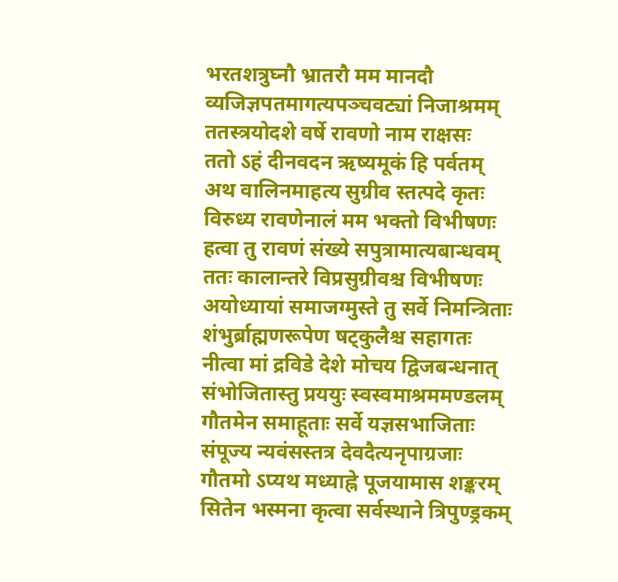भरतशत्रुघ्नौ भ्रातरौ मम मानदौ
व्यजिज्ञपतमागत्यपञ्चवट्यां निजाश्रमम्
ततस्त्रयोदशे वर्षे रावणो नाम राक्षसः
ततो ऽहं दीनवदन ऋष्यमूकं हि पर्वतम्
अथ वालिनमाहत्य सुग्रीव स्तत्पदे कृतः
विरुध्य रावणेनालं मम भक्तो विभीषणः
हत्वा तु रावणं संख्ये सपुत्रामात्यबान्धवम्
ततः कालान्तरे विप्रसुग्रीवश्च विभीषणः
अयोध्यायां समाजग्मुस्ते तु सर्वे निमन्त्रिताः
शंभुर्ब्राह्मणरूपेण षट्कुलैश्च सहागतः
नीत्वा मां द्रविडे देशे मोचय द्विजबन्धनात्
संभोजितास्तु प्रययुः स्वस्वमाश्रममण्डलम्
गौतमेन समाहूताः सर्वे यज्ञसभाजिताः
संपूज्य न्यवंसस्तत्र देवदैत्यनृपाग्रजाः
गौतमो ऽप्यथ मध्याह्ने पूजयामास शङ्करम्
सितेन भस्मना कृत्वा सर्वस्थाने त्रिपुण्ड्रकम्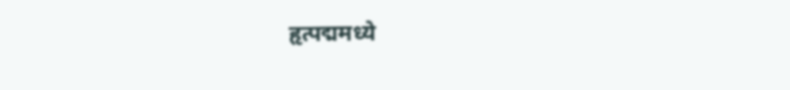हृत्पद्ममध्ये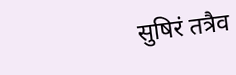सुषिरं तत्रैव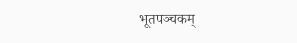भूतपञ्चकम्